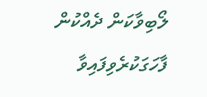ލޯބިވާކަން ދެއްކުން
ފާހަގަކުރެވިފައިވާ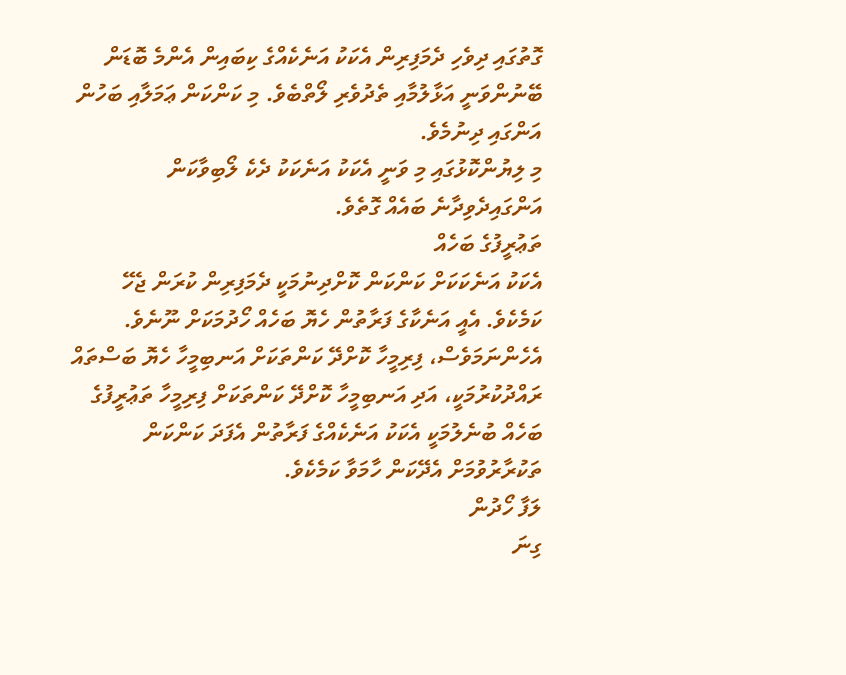ގޮތުގައި ދިވެހި ދެމަފިރިން އެކަކު އަނެކެއްގެ ކިބައިން އެންމެ ބޮޑަން ބޭނުންވަނީ އަޅާލުމާއި ތެދުވެރި ލޯތްބެވެ. މި ކަންކަން ޢަމަލާއި ބަހުން އަންގައި ދިނުމެވެ.
މި ލިޔުންކޮޅުގައި މި ވަނީ އެކަކު އަނެކަކު ދެކެ ލޯބިވާކަން އަންގައިދެވިދާނެ ބައެއް ގޮތެވެ.
ތަޢުރީފުގެ ބަހެއް
އެކަކު އަނެކަކަށް ކަންކަން ކޮށްދިނުމަކީ ދެމަފިރިން ކުރަން ޖެހޭ ކަމެކެވެ. އެއީ އަނެކާގެ ފަރާތުން ހެޔޮ ބަހެއް ހޯދުމަކަށް ނޫނެވެ. އެހެންނަމަވެސް، ފިރިމީހާ ކޮށްދޭ ކަންތަކަށް އަނބިމީހާ ހެޔޮ ބަސްތައް ރައްދުކުރުމަކީ، އަދި އަނބިމީހާ ކޮށްދޭ ކަންތަކަށް ފިރިމީހާ ތަޢުރީފުގެ ބަހެއް ބުނެލުމަކީ އެކަކު އަނެކެއްގެ ފަރާތުން އެފަދަ ކަންކަން ތަކުރާރުވުމަށް އެދޭކަން ހާމަވާ ކަމެކެވެ.
ލަފާ ހޯދުން
ގިނަ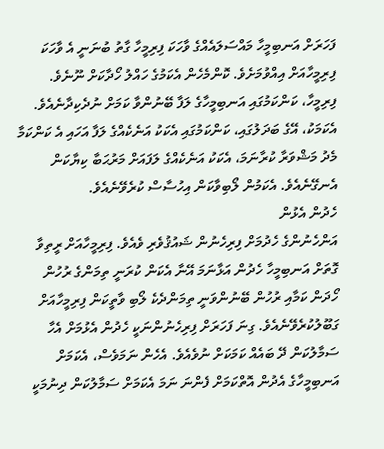ފަހަރަށް އަނބިމީހާ މައްސަލައެއްގެ ވާހަކަ ފިރިމީހާ ގާތު ބުނަނީ އެ ވާހަކަ ފިރިމީހާއަށް އިއްވުމަށެވެ. ކޮންމެހެން އެކަމުގެ ހައްލު ހޯދާކަށް ނޫނެވެ. ފިރިމީހާ، ކަންކަމުގައި އަނބިމީހާގެ ލަފާ ބޭނުންވާ ކަމަށް ނުދެކިދާނެއެވެ. އެކަމަކު، އޭގެ ބަދަލުގައި، ކަންކަމުގައި އެކަކު އަނެކެއްގެ ލަފާ އަހައި އެ ކަންކަމާ މެދު މަޝްވަރާ ކުރާނަމަ، އެކަކު އަނެކެއްގެ ލަފައަށް މަރުޙަބާ ކިޔާކަން އެނގޭނެއެވެ. އެކަމުން ލޯބިވާކަން އިހުސާސް ކުރެވޭނެއެވެ.
ހެދުން އެޅުން
އަންހެނުންގެ ހެދުމަށް ފިރިހެނުން ޝައުޤުވެރި ވެއެވެ. ފިރިމީހާއަށް ރީތިވާ ގޮތަށް އަނބިމީހާ ހެދުން އަޅާނަމަ އޭނާ އެކަން ކުރަނީ ތިމަންގެ ރުހުން ހޯދަން ކަމާއި ރުހުން ބޭނުންވަނީ ތިމަންދެކެ ލޯބި ވާތީކަން ފިރިމީހާއަށް ގަބޫލުކުރެވޭނެއެވެ. ގިނަ ފަހަރަށް ފިރިހެނުންނަކީ ހެދުން އެޅުމަށް އެހާ ސަމާލުކަން ދޭ ބައެއް ކަމަކަށް ނުވެއެވެ. އެހެން ނަމަވެސް، އެކަމަށް އަނބިމީހާގެ އެދުން އޮތްކަމަށް ފެންނަ ނަމަ އެކަމަށް ސަމާލުކަން ދިނުމަކީ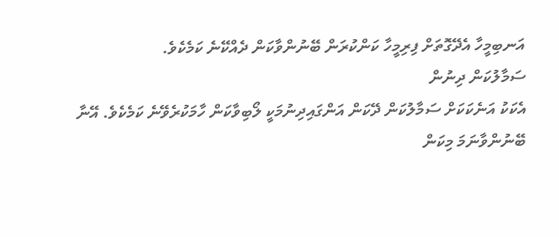އަނބިމީހާ އެދޭގޮތަށް ފިރިމީހާ ކަންކުރަން ބޭނުންވާކަން ދެއްކޭނެ ކަމެކެވެ.
ސަމާލުކަން ދިނުން
އެކަކު އަނެކަކަށް ސަމާލުކަން ދޭކަން އަންގައިދިނުމަކީ ލޯބިވާކަން ހާމަކުރެވޭނެ ކަމެކެވެ. އޭނާ ބޭނުންވާނަމަ މިކަން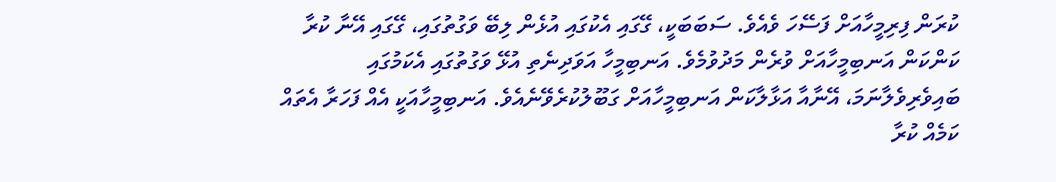ކުރަން ފިރިމީހާއަށް ފަސޭހަ ވެއެވެ. ސަބަބަކީ، ގޭގައި އެކުގައި އުޅެން ލިބޭ ވަގުތުގައި، ގޭގައި އޭނާ ކުރާ ކަންކަން އަނބިމީހާއަށް ވުރެން މަދުވުމެވެ. އަނބިމީހާ އަވަދިނެތި އުޅޭ ވަގުތުގައި އެކަމުގައި ބައިވެރިވެލާނަމަ، އޭނާއާ އަޅާލާކަން އަނބިމީހާއަށް ގަބޫލުކުރެވޭނެއެވެ. އަނބިމީހާއަކީ އެއް ފަހަރާ އެތައް ކަމެއް ކުރާ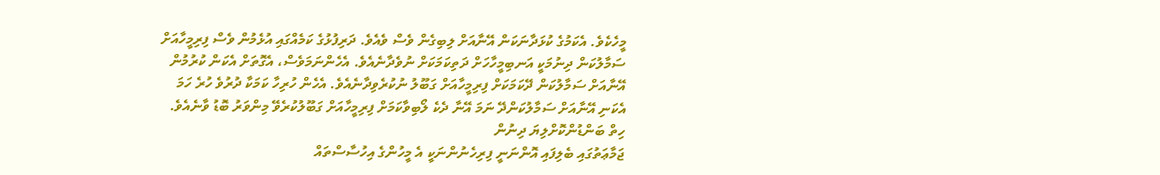މީހެކެވެ. އެކަމުގެ ކުޅަދާނަކަން އޭނާއަށް ލިބިގެން ވެސް ވެއެވެ. ދަރިފުޅުގެ ކަމެއްގައި އުޅެމުން ވެސް ފިރިމީހާއަށް ސަމާލުކަން ދިނުމަކީ އަނބިމީހާހަށް ދަތިކަމަކަށް ނުވެދާނެއެވެ. އެހެންނަމަވެސް، އެގޮތަށް އެކަން ކުރުމުން އޭނާއަށް ސަމާލުކަން ދޭކަމަކަށް ފިރިމީހާއަށް ގަބޫލު ނުކުރެވިދާނެއެވެ. އެހެން ހުރިހާ ކަމަކާ ދުރުވެ ހުރެ ހަމަ އެކަނި އޭނާއަށް ސަމާލުކަންދޭ ނަމަ އޭނާ ދެކެ ލޯބިވާކަމަށް ފިރިމީހާއަށް ގަބޫލުކުރެވޭ މިންވަރު ބޮޑު ވާނެއެވެ.
ހިތް ބަންޑުންކޮށްލިޔަ ދިނުން
ޖަމާޢަތުގައި ބެލިފައި އޮންނަނީ ފިރިހެނުންނަކީ އެ މީހުންގެ އިހުސާސްތައް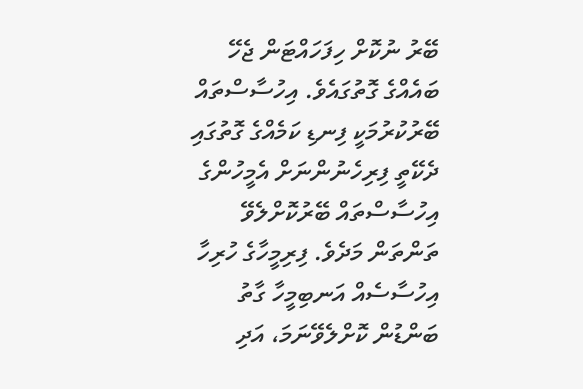ބޭރު ނުކޮށް ހިފަހައްޓަން ޖެހޭ ބައެއްގެ ގޮތުގައެވެ. އިހުސާސްތައް ބޭރުކުރުމަކީ ފިނޑި ކަމެއްގެ ގޮތުގައި ދެކޭތީ ފިރިހެނުންނަށް އެމީހުންގެ އިހުސާސްތައް ބޭރުކޮށްލެވޭ ތަންތަން މަދެވެ. ފިރިމީހާގެ ހުރިހާ އިހުސާސެއް އަނބިމީހާ ގާތު ބަންޑުން ކޮށްލެވޭނަމަ، އަދި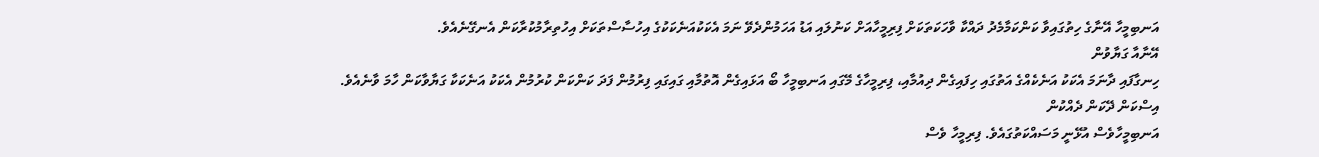އަނބިމީހާ އޭނާގެ ހިތުގައިވާ ކަންކަމާމެދު ދައްކާ ވާހަކަތަކަށް ފިރިމީހާއަށް ކަނުލައި އަޑު އަހަމުންދެވޭ ނަމަ އެކަކުއަނެކަކުގެ އިހުސާސްތަކަށް އިހުތިރާމުކުރާކަން އެނގޭނެއެވެ.
އޭނާއާ ގަޔާވުން
ހިނގާފައި ދާނަމަ އެކަކު އަނެކެއްގެ އަތުގައި ހިފައިގެން ދިއުމާއި، ފިރިމީހާގެ މޭގައި އަނބިމީހާ ބޯ އަޅައިގެން އޮތުމާއި ގައިގައި ފިރުމުން ފަދަ ކަންކަން ކުރުމުން އެކަކު އަނެކަކާ ގަޔާވާކަން ހާމަ ވާނެއެވެ.
އިސްކަން ދޭކަން ދެއްކުން
އަނބިމީހާވެސް އުޅޭނީ މަސައްކަތުގައެވެ. ފިރިމީހާ ވެސް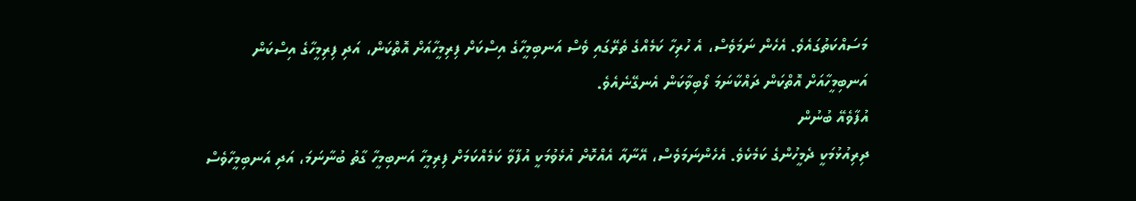މަސައްކަތުގައެވެ. އެހެން ނަމަވެސް، އެ ހުރިހާ ކަމެއްގެ ތެރޭގައި ވެސް އަނބިމީހާގެ އިސްކަށް ފިރިމީހާއަށް އޮތްކަން، އަދި ފިރިމީހާގެ އިސްކަން އަނބިމީހާއަށް އޮތްކަން ދައްކާނަމަ ލޯބިވާކަން އެނގޭނެއެވެ.
އުފާވެއޭ ބުނުން
ދިރިއުޅުމަކީ ދެމީހުންގެ ކަމެކެވެ. އެހެންނަމަވެސް، އޭނާއާ އެއްކޮށް އުޅެވުމަކީ އުފާވާ ކަމެއްކަމަށް ފިރިމީހާ އަނބިމީހާ ގާތު ބުނާނަމަ، އަދި އަނބިމީހާވެސް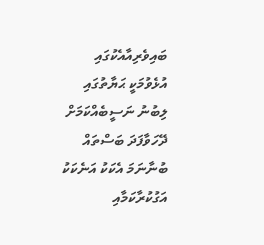ބައިވެރިއާއެކުގައި އުޅެވުމަކީ ޙަޔާތުގައި ލިބުނު ނަސީބެއްކަމަށް ދޭހަވާފަދަ ބަސްތައް ބުނާނަމަ އެކަކު އަނެކަކު އަގުކުރާކަމާއި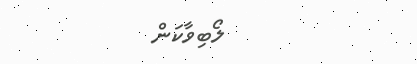ލޯބިވާކަން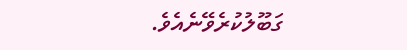ގަބޫލުކުރެވޭނެއެވެ.